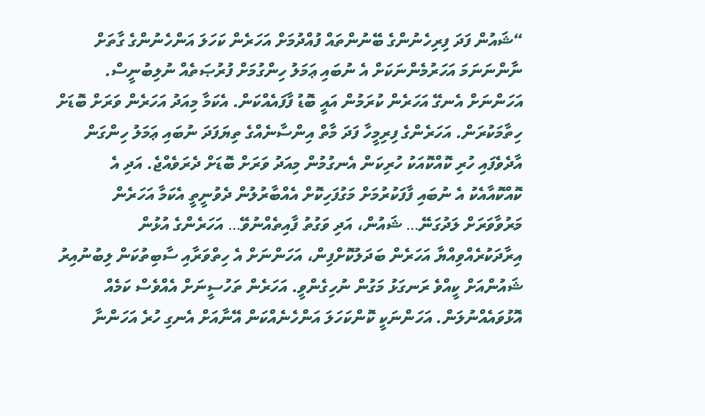“ޝައުން ފަދަ ފިރިހެނުންގެ ބޭނުންތައް ފުއްދުމަށް އަހަރެން ކަހަލަ އަންހެނުންގެ ގާތަށް ނާންނަނަމަ އަހަރުމެންނަކަށް އެ ނުބައި ޢަމަލު ހިންގުމަށް ފުރުޞަތެއް ނުލިބުނީސް. އަހަންނަށް އެނގޭ އަހަރެން ކުރަމުން އައީ ބޮޑު ފާފައެއްކަން. އެކަމާ މިއަދު އަހަރެން ވަރަށް ބޮޑަށް ހިތާމަކުރަން. އަހަރެންގެ ފިރިމީހާ ފަދަ މާތް އިންސާނެއްގެ ތިޔަފަދަ ނުބައި ޢަމަލު ހިންގަން އާދެވެފައި ހުރި ކޮއްކޮއަކު ހުރިކަން އެނގުމުން މިއަދު ވަރަށް ބޮޑަށް ދެރަވެއްޖެ. އަދި އެ ކޮއްކޮއާއެކު އެ ނުބައި ފާފަކުރުމަށް މަގުފަހިކޮށް އެއްބާރުލުން ދެވުނީތީ އެކަމާ އަހަރެން މަރުވާވަރަށް ލަދުގަނޭ… ޝައުން، އަދި ވަގުތު ފާއިތެއްނުވޭ… އަހަރެންގެ އުޅުން އިރާދަކުރެއްވިއްޔާ އަހަރެން ބަދަލުކޮށްފިން، އަހަންނަށް އެ ހިތްވަރާއި ސާބިތުކަން ލިބުނުއިރު ޝައުންއަށް ކީއްވެ ރަނގަޅު މަގުން ނުހިގެންވީ. އަހަރެން ތަހުސީނަށް އެއްވެސް ކަމެއް އޮޅުވައެއްނުލަން. އަހަންނަކީ ކޮންކަހަލަ އަންހެނެއްކަން އޭނާއަށް އެނގި ހުރެ އަހަންނާ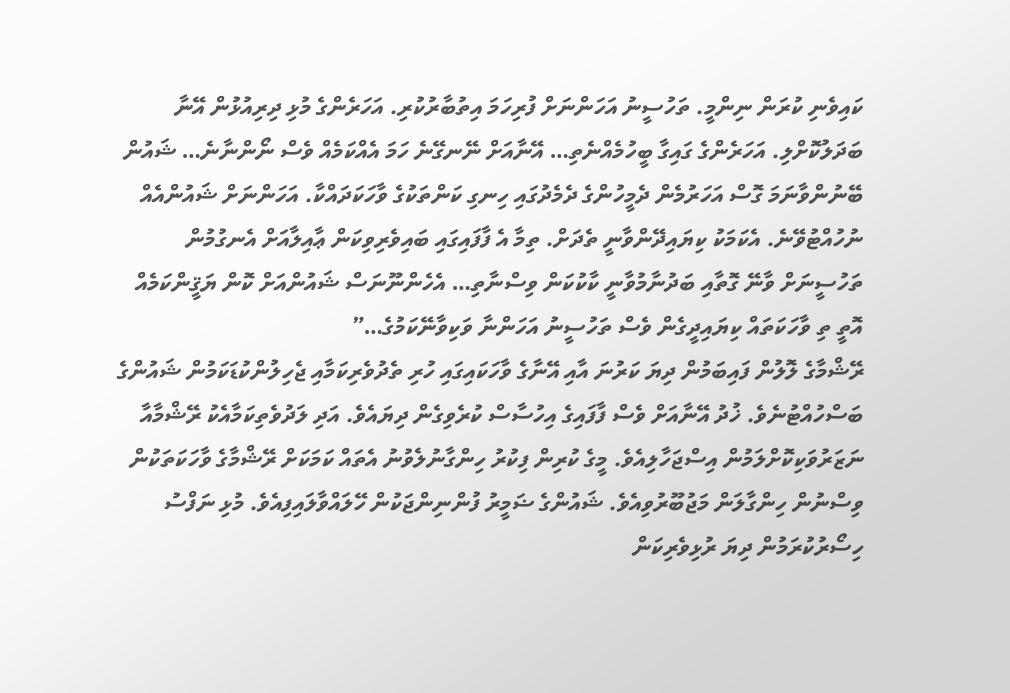ކައިވެނި ކުރަން ނިންމީ. ތަހުސީނު އަހަންނަށް ފުރިހަމަ އިތުބާރުކުރި. އަހަރެންގެ މުޅި ދިރިއުޅުން އޭނާ ބަދަލުކޮށްލި. އަހަރެންގެ ގައިގާ ބީހުމެއްނެތި… އޭނާއަށް ނޭނގޭނެ ހަމަ އެއްކަމެއް ވެސް ނޯންނާނެ… ޝައުން ބޭނުންވާނަމަ ގޮސް އަހަރުމެން ދެމީހުންގެ ދެމެދުގައި ހިނގި ކަންތަކުގެ ވާހަކަދައްކާ. އަހަންނަށް ޝައުންއެއް ނުހުއްޓުވޭނެ. އެކަމަކު ކިޔައިދޭންވާނީ ތެދަށް. ތިމާ އެ ފާފައިގައި ބައިވެރިވިކަން ޢާއިލާއަށް އެނގުމުން ތަހުސީނަށް ވާނޭ ގޮތާއި ބަދުނާމުވާނީ ކާކުކަން ވިސްނާތި… އެހެންނޫނަސް ޝައުންއަށް ކޮން ޔަޤީންކަމެއް އޮތީ ތި ވާހަކަތައް ކިޔައިދީގެން ވެސް ތަހުސީނު އަހަންނާ ވަކިވާނޭކަމުގެ…”
ރޭޝްމާގެ ލޮލުން ފައިބަމުން ދިޔަ ކަރުނަ އާއި އޭނާގެ ވާހަކައިގައި ހުރި ތެދުވެރިކަމާއި ޖެހިލުންކުޑަކަމުން ޝައުންގެ ބަސްހުއްޓުނެވެ. ޚުދު އޭނާއަށް ވެސް ފާފައިގެ އިހުސާސް ކުރެވިގެން ދިޔައެވެ. އަދި ލަދުވެތިކަމާއެކު ރޭޝްމާއާ ނަޒަރުވަކިކޮށްލަމުން އިސްޖަހާލިއެވެ. މީގެ ކުރިން ފިކުރު ހިންގާނުލެވުނު އެތައް ކަމަކަށް ރޭޝްމާގެ ވާހަކަތަކުން ވިސްނުން ހިންގާލަން މަޖުބޫރުވިއެވެ. ޝައުންގެ ޟަމީރު ފުންނިންޖަކުން ހޭލައްވާލައިފިއެވެ. މުޅި ނަފްސު ހިސޯރުކުރަމުން ދިޔަ ރުޅިވެރިކަން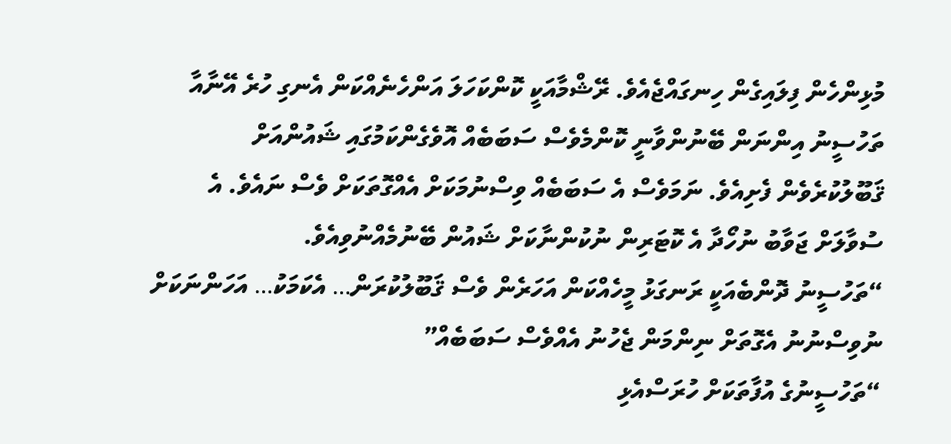މުޅިންހެން ފިލައިގެން ހިނގައްޖެއެވެ. ރޭޝްމާއަކީ ކޮންކަހަލަ އަންހެނެއްކަން އެނގި ހުރެ އޭނާއާ ތަހުސީނު އިންނަން ބޭނުންވާނީ ކޮންމެވެސް ސަބަބެއް އޮވެގެންކަމުގައި ޝައުންއަށް ޤަބޫލުކުރެވެން ފެށިއެވެ. ނަމަވެސް އެ ސަބަބެއް ވިސްނުމަކަށް އެއްގޮތަކަށް ވެސް ނައެވެ. އެ ސުވާލަށް ޖަވާބު ނުހޯދާ އެ ކޮޓަރިން ނުކުންނާކަށް ޝައުން ބޭނުމެއްނުވިއެވެ.
“ތަހުސީނު ދޮންބެއަކީ ރަނގަޅު މީހެއްކަން އަހަރެން ވެސް ޤަބޫލުކުރަން… އެކަމަކު… އަހަންނަކަށް ނުވިސްނުނު އެގޮތަށް ނިންމަން ޖެހުނު އެއްވެސް ސަބަބެއް”
“ތަހުސީނުގެ އުފާތަކަށް ހުރަސްއެޅި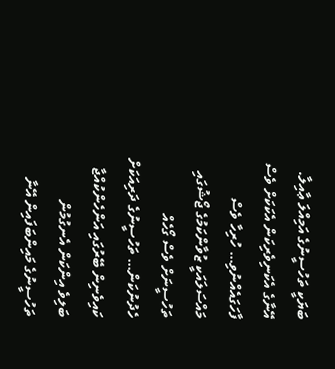ބަޔަކީ ތަހުސީނުގެ އަމިއްލަ ޢާއިލާ. އޭނާގެ އެކަނިވެރިކަން އެކަކަށް ވެސް ފާހަގައެއްނުވި… ހުރިހާ ވެސް މައްސަލައަކީ ޒުވާންކަމުގެ ޖޯޝުގައި ތަހުސީނަށް ވެސް ގޯހެއް ހެދުނުކަން… ތަހުސީނުގެ ދަރިއަކަށް ކައިވެނިން ބޭރުގައި އަންހެންކުއްޖާ ބަލިވެ އިންކަން އެނގުމުން ތަހުސީނުގެ މައިންބަފައިން އޭނާ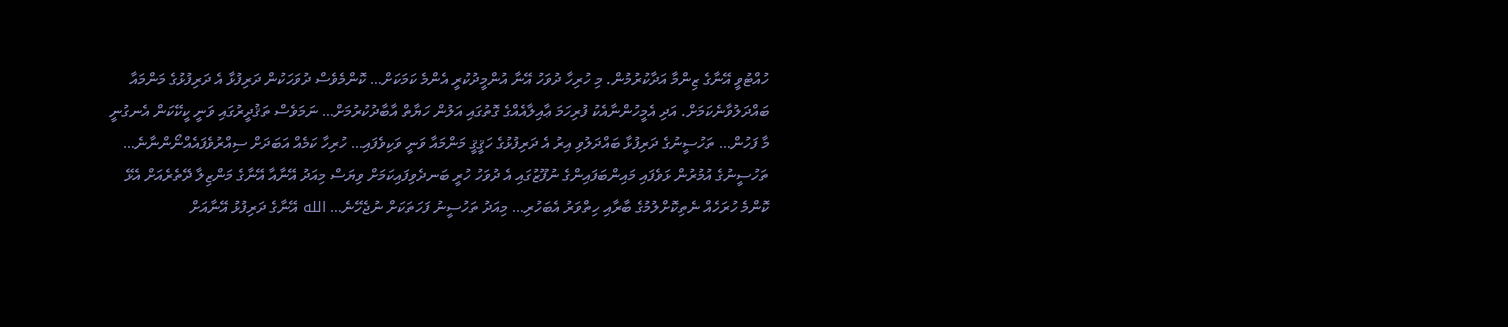ހުއްޓުވީ އޭނާގެ ޒިންމާ އަދާކުރުމުން. މި ހުރިހާ ދުވަހު އޭނާ އުންމީދުކުރީ އެންމެ ކަމަކަށް… ކޮންމެވެސް ދުވަހަކުން ދަރިފުޅާ އެ ދަރިފުޅުގެ މަންމައާ ބައްދަލުވާނެކަމަށް. އަދި އެމީހުންނާއެކު ފުރިހަމަ ޢާއިލާއެއްގެ ގޮތުގައި އަލުން ހަޔާތް އާބާދުކުރުމަށް… ނަމަވެސް ތަޤުދީރުގައި ވަނީ ކީކޭކަން އެނގުނީ މާ ފަހުން… ތަހުސީނުގެ ދަރިފުޅާ ބައްދަލުވި އިރު އެ ދަރިފުޅުގެ ހަޤީޤީ މަންމައާ ވަނީ ވަކިވެފައި… ހުރިހާ ކަމެއް އަބަދަށް ސިއްރުވެފައެއްނޯންނާނެ… ތަހުސީނުގެ އުމުރުން ޅަވެފައި މައިންބަފައިންގެ ނުފޫޒުގައި އެ ދުވަހު ހުރީ ބަނދެވިފައިކަމަށް ވިޔަސް މިއަދު އޭނާއާ އޭނާގެ މަންޒިލާ ދޭތެރެއަށް އެޅޭ ކޮންމެ ހުރަހެއް ނެތިކޮށްލުމުގެ ބާރާއި ހިތްވަރު އެބަހުރި… މިއަދު ތަހުސީނު ފަހަތަކަށް ނުޖެހޭނެ… الله އޭނާގެ ދަރިފުޅު އޭނާއަށް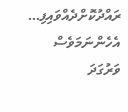ރައްދުކޮށްދެއްވައިފި… އެހެންނަމަވެސް ވަރުގަދަ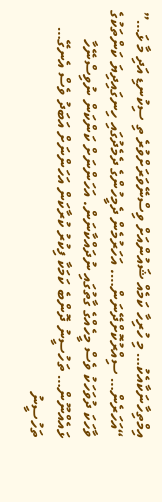އިމްތިހާނަކާއެކު… މި ހުރިހާ ކަމެއް ޝައުންއަށް ވިސްނޭވަރަށްވުރެ ތި ސިކުނޑި އަދި މާ ޅަ…”
“އަހަރެން… ސިއްރުކޮށްދޭނަން…. އަހަރުމެން ދެމީހުންގެ ދެމެދުގައި ހިނގައިދިޔަ ކަންތަކުގެ ވާހަކަ ދުވަހަކު ވެސް މީހެއްގެ ގާތުގައި ނުދައްކާނަން. އަހަންނަށް ކަންކަން ނުވިސްނޭހާ ޅައެއްނޫން… ތަހުސީނު ދޮންބެ ކަމަކާ ފިކުރު ކުރާކަން އަހަންނަށް އަބަދު ވެސް އެނގޭ… ތަހުސީނު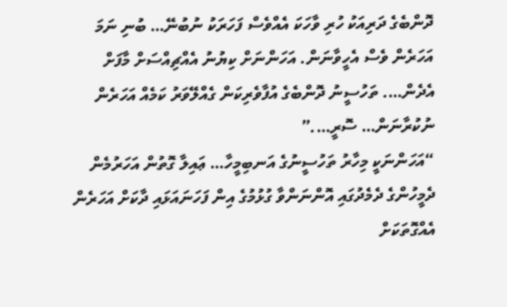ދޮންބެގެ ދަރިއަކު ހުރި ވާހަކަ އެއްވެސް ފަހަރަކު ނުބުނޭ… ބުނި ނަމަ އަހަރެން ވެސް އެހީވާނަން. އަހަންނަށް ކިޔުނު އެއްޗިއްސަށް މާފަށް އެދެން…. ތަހުސީނު ދޮންބެގެ އުފާވެރިކަން ގެއްލޭވަރު ކަމެއް އަހަރެން ނުކުރާނަން… ސޮރީ….”
“އަހަންނަކީ މިހާރު ތަހުސީނުގެ އަނބިމީހާ… ޢައިލާ ގޮތުން އަހަރުމެން ދެމީހުންގެ ދެމެދުގައި އޮންނަންވާ ގުޅުމުގެ އިން ފަހަނައަޅައި ދާކަށް އަހަރެން އެއްގޮތަކަށް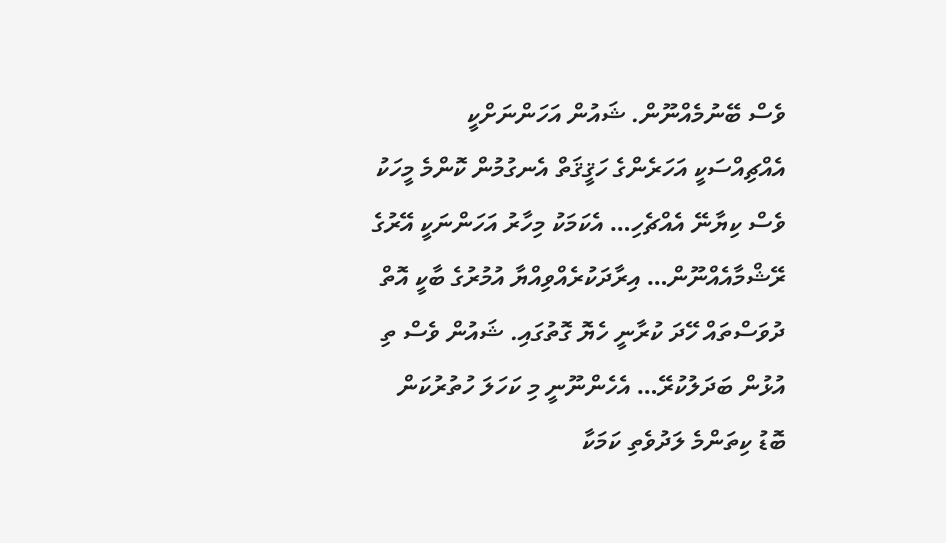ވެސް ބޭނުމެއްނޫން. ޝައުން އަހަންނަށްކީ އެއްޗިއްސަކީ އަހަރެންގެ ހަޤީޤަތް އެނގުމުން ކޮންމެ މީހަކު ވެސް ކިޔާނޭ އެއްޗެހި… އެކަމަކު މިހާރު އަހަންނަކީ އޭރުގެ ރޭޝްމާއެއްނޫން… އިރާދަކުރެއްވިއްޔާ އުމުރުގެ ބާކީ އޮތް ދުވަސްތައް ހޭދަ ކުރާނީ ހެޔޮ ގޮތުގައި. ޝައުން ވެސް ތި އުޅުން ބަދަލުކުރޭ… އެހެންނޫނީ މި ކަހަލަ ހުތުރުކަން ބޮޑު ކިތަންމެ ލަދުވެތި ކަމަކާ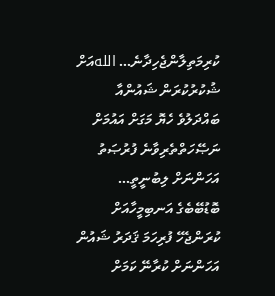ކުރިމަތިލާންޖެހިދާނެ… اللهއަށް ޝުކުރުކުރަން ޝައުންއާ ބައްދަލުވެ ހެޔޮ މަގަށް އައުމަށް ނަޞޭހަތްތެރިވާނެ ފުރުޞަތު އަހަންނަށް ލިބުނީތީ… ބޮޑުބޭބެގެ އަނބިމީހާއަށް ކުރަންޖެހޭ ފުރިހަމަ ޤަދަރު ޝައުން އަހަންނަށް ކުރާނޭ ކަމަށް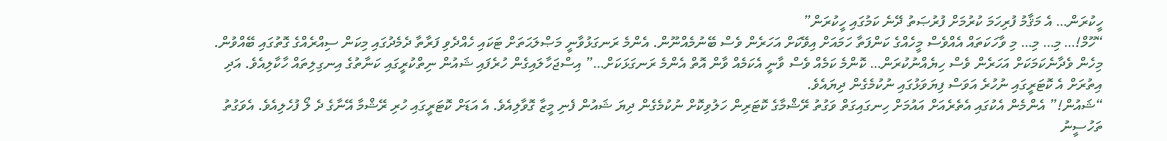ހީކުރަން… އެ މަޤާމު ފުރިހަމަ ކުރުމަށް ފުރުޞަތު ދޭނެ ކަމުގައި ހީކުރަން”
“ހޫމް!… މި… މި… މި ވާހަކަތައް އެއްވެސް މީހެއްގެ ކަންފަތާ ހަމައަށް އިވޭކަށް އަހަރެން ވެސް ބޭނުމެއްނޫން. އެންމެ ރަނގަޅުވާނީ މަޞްލަޙަތަށް ޓަކައި ހެއްދެވި ފަރާތާ ދެމެދުގައި މިކަން ސިއްރެއްގެ ގޮތުގައި ބޭއްވުން. މިހެން ވެދާނެކަމަކަށް އަހަރެން ވެސް ހިޔެއްނުކުރަން… ކޮންމެ ކަމެއް ވެސް ވާނީ އެކަމެއް ވާން އޮތް އެންމެ ރަނގަޅަކަށް…” އިސްޖަހާލައިގެން ހުރެފައި ޝައުން ނިތްކުރީގައި ކަނާތުގެ އިނގިލިތައް ހާކާލިއެވެ. އަދި އިތުރަށް އެ ކޮޓަރީގައި ނުހުރެ އަވަސް ފިޔަވަޅުގައި ނުކުމެގެން ދިޔައެވެ.
“ޝައުން!” އެންމެން އެކުގައި އެތެރެއަށް އައުމަށް ހިނގައިގަތް ވަގުތު ރޭޝްމާގެ ކޮޓަރިން ހަލުވިކޮށް ނުކުމެގެން ދިޔަ ޝައުން ފެނި މީޒާ ގޮވާލިއެވެ. އެ އަޑަށް ކޮޓަރީގައި ހުރި ރޭޝްމާ އޭނާގެ ދެ ލޯ ފުހެލިއެވެ. އެވަގުތު ތަހުސީނު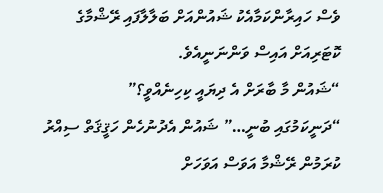ވެސް ހައިރާންކަމާއެކު ޝައުންއަށް ބަލާލާފައި ރޭޝްމާގެ ކޮޓަރިއަށް އައިސް ވަންނަނީއެވެ.
“ޝައުން މާ ބާރަށް އެ ދިޔައީ ކިހިނެއްވީ؟”
“ދަނީކަމުގައި ބުނީ…” ޝައުން އެދުނުހެން ހަޤީޤަތް ސިއްރު ކުރަމުން ރޭޝްމާ އަވަސް އަވަހަށް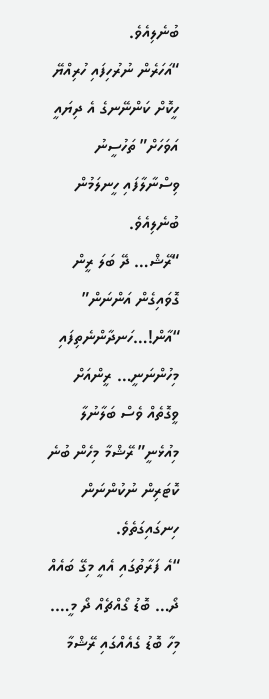ބުނެލިއެވެ.
“އަހަރެން ނުރުހިފައި ހުރިއްޔޭ ހީކޮށް ކަންނޭނގެ އެ ދިޔައީ އަވަހަށް” ތަހުސީނު ވިސްނާލާފައި ހީނލަމުން ބުނެލިއެވެ.
“ރޭޝް… ދޭ ބަލަ ރީން ގޮވައިގެން އަންނަން”
“އާން!…ހަނދާންނެތިފައި މިހުންނަނީ… ރީންއަށް ވީގޮތެއް ވެސް ބަލާނުލާ މިއުޅެނީ” ރޭޝްމާ މިހެން ބުނެ ކޮޓަރިން ނުކުންނަން ހިނގައިގަތެވެ.
“އެ ފަރާތުގައި އެއީ މިގޭ ބައެއް ދޯ… ބޮޑު ގޯއްޗެއް ދޯ މީ…. މިހާ ބޮޑު ގެއެއްގައި ރޭޝްމާ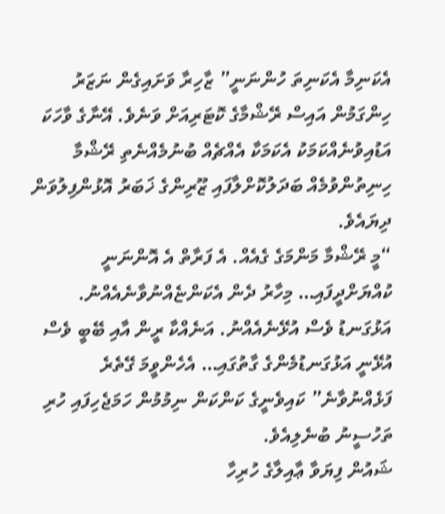އެކަނިމާ އެކަނިތަ ހުންނަނީ” ޒާހިރާ ވަށައިގެން ނަޒަރު ހިންގަމުން އައިސް ރޭޝްމާގެ ކޮޓަރިއަށް ވަނެވެ. އޭނާގެ ވާހަކަ އަޑުއިވުނެއްކަމަކު އެކަމަކާ އެއްޗެއް ބުނުމެއްނެތި ރޭޝްމާ ހިނިތުންވުމެއް ބަދަލުކޮށްލާފައި ޒޫރިންގެ ޚަބަރު އޮޅުންފިލުވަން ދިޔައެވެ.
“މީ ރޭޝްމާ މަންމަގެ ގެއެއް. އެ ފަރާތް އެ އޮންނަނީ ކުއްޔަށްދީފައި… މިހާރު ދެން އެކަންޏެއްނުވާނެއެއްނު. އަޅުގަނޑު ވެސް އުޅޭނެއެއްނު. އަނެއްކާ ރީން އާއި ބޭބީ ވެސް އުޅޭނީ އަޅުގަނޑުމެންގެ ގާތުގައި… އެހެންވީމަ ގޭތެރެ ފަޅެއްނުވާނެ” ކައިވެނީގެ ކަންކަން ނިމުމުން ހަމަޖެހިފައި ހުރި ތަހުސީނު ބުނެލިއެވެ.
ޝައުން ފިޔަވާ ޢާއިލާގެ ހުރިހާ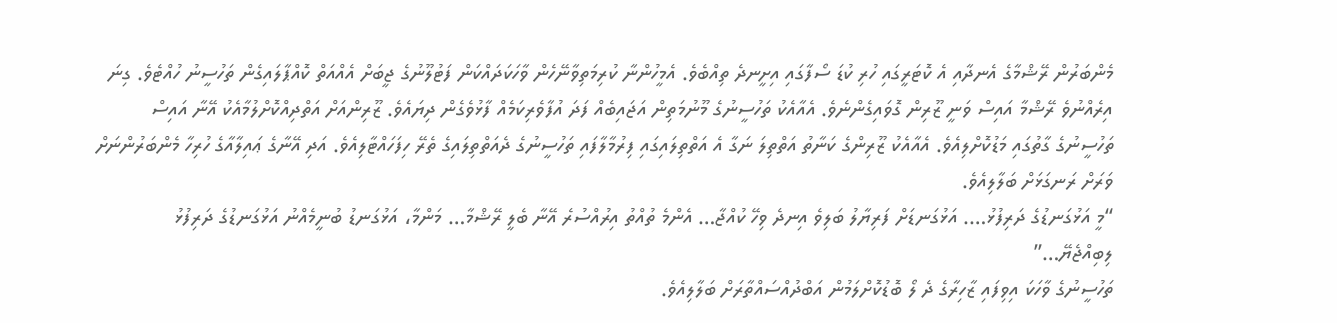މެންބަރުން ރޭޝްމާގެ އެނދާއި އެ ކޮޓަރީގައި ހުރި ކުޑަ ސޯފާގައި އިށީނދެ ތިއްބެވެ. އެމީހުންނާ ކުރިމަތިވާނޭހެން ވާހަކަދައްކަން ފަޓުލޫނުގެ ޖީބަށް އެއްއަތް ކޮއްޕާލައިގެން ތަހުސީނު ހުއްޓެވެ. ގިނަ އިރެއްނުވެ ރޭޝްމާ އައިސް ވަނީ ޒޫރިން ގޮވައިގެންނެވެ. އެއާއެކު ތަހުސީނުގެ މޫނުމަތިން އަޖައިބެއް ފަދަ އުފާވެރިކަމެއް ފާޅުވެގެން ދިޔައެވެ. ޒޫރިންއަށް އަތްދިއްކޮށްލުމާއެކު އޭނާ އައިސް ތަހުސީނުގެ ގާތުގައި މަޑުކޮށްލިއެވެ. އެއާއެކު ޒޫރިންގެ ކަނާތު އަތްތިލަ ނަގާ އެ އަތްތިލައިގައި ފިރުމާލާފައި ތަހުސީނުގެ ދެއަތްތިލައިގެ ތެރޭ ހިފަހައްޓާލިއެވެ. އަދި އޭނާގެ ޢައިލާއާގެ ހުރިހާ މެންބަރުންނަށް ވަރަށް ރަނގަޅަށް ބަލާލިއެވެ.
“މީ އަޅުގަނޑުގެ ދަރިފުޅު…. އަޅުގަނޑަށް ފަރިޔާލު ބަލިވެ އިނދެ ވިހޭ ކުއްޖާ… އެންމެ ތުއްތު އިރުއްސުރެ އޭނާ ބެލީ ރޭޝްމާ… މަންމާ، އަޅުގަނޑު ބުނީމެއްނު އަޅުގަނޑުގެ ދަރިފުޅު ލިބިއްޖެޔޭ…”
ތަހުސީނުގެ ވާހަކަ އިވިފައި ޒާހިރާގެ ދެ ލޯ ބޮޑުކޮށްލަމުން އަބްދުއްސައްތާރަށް ބަލާލިއެވެ.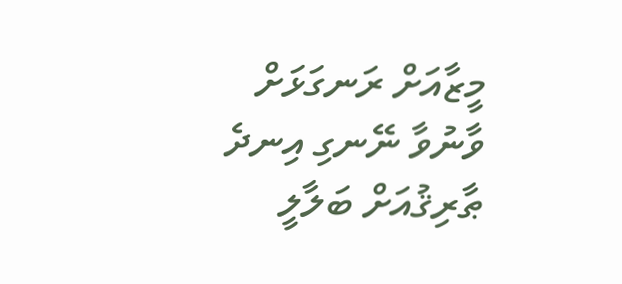މީޒާއަށް ރަނގަޅަށް ވާނުވާ ނޭނގި އިނދެ ޠާރިޤުއަށް ބަލާލީ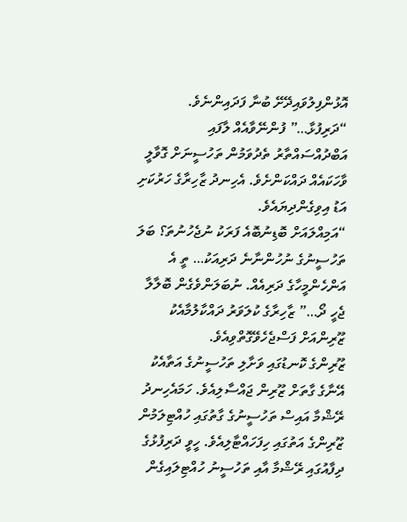އޮޅުންފިލުވައިދޭށޭ ބުނާ ފަދައިންނެވެ.
“ދަރިފުޅާ…” ފުންނޭވާއެއް ލާފައި އަބްދުއްސައްތާރު ތެދުވަމުން ތަހުސީނަށް ގޮވާލީ ވާހަކައެއް ދައްކަންށެވެ. އެހިނދު ޒާހިރާގެ ހަރުކަށި އަޑު އިވިގެންދިޔައެވެ.
“އަމިއްލައަށް ބޮޑިނުބޮއެ ފަރަކު ނުޖެހުނުތަ؟ ބަލަ ތަހުސީނުގެ ނުހުންނާނެ ދަރިއަކު… ތީ އެ އަންހެންމީހާގެ ދަރިއެއް. ނުބަލަންވެގެން ބޮލާލާ ޖެހީ ދޯ…” ޒާހިރާގެ ކުލަވަރު ދައްކާލުމާއެކު ޒޫރިންއަށް ފަސްޖެހެވޭގޮތްވިއެވެ.
ޒޫރިންގެ ކޮނޑުގައި ވަށާލި ތަހުސީނުގެ އަތާއެކު އޭނާގެ ގާތަށް ޒޫރިން ޖައްސާލިއެވެ. ހަމައެހިނދު ރޭޝްމާ އައިސް ތަހުސީނުގެ ގާތުގައި ހުއްޓިލަމުން ޒޫރިންގެ އަތުގައި ހިފަހައްޓާލިއެވެ. ހީވީ ދަރިފުޅުގެ ދިފާއުގައި ރޭޝްމާ އާއި ތަހުސީނު ހުއްޓިލައިގެން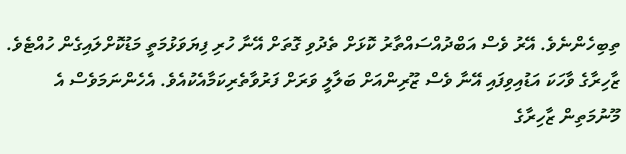ތިބިހެންނެވެ. އޭރު ވެސް އަބްދުއްސައްތާރު ކޮޅަށް ތެދުވި ގޮތަށް އޭނާ ހުރި ފިޔަވަޅުމަތީ މަޑުކޮށްލައިގެން ހުއްޓެވެ. ޒާހިރާގެ ވާހަކަ އަޑުއިވިފައި އޭނާ ވެސް ޒޫރިންއަށް ބަލާލީ ވަރަށް ފަރުވާތެރިކަމާއެކުއެވެ. އެހެންނަމަވެސް އެ މޫނުމަތިން ޒާހިރާގެ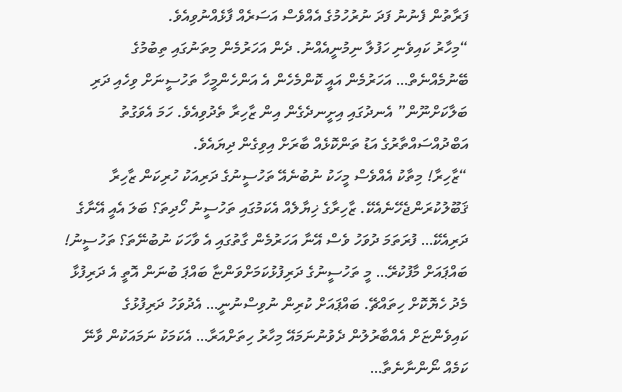ފަރާތުން ފެނުނު ފަދަ ނުރުހުމުގެ އެއްވެސް އަސަރެއް ފާޅެއްނުވިއެވެ.
“މިހާރު ކައިވެނި ހަފުލާ ނިމުނީއެއްނު. ދެން އަހަރުމެން މިތަނުގައި ތިބުމުގެ ބޭނުމެއްނެތް… އަހަރުމެން އައީ ކޮންމެހެން އެ އަންހެންމީހާ ތަހުސީނަށް ވިހެއި ދަރި ބަލާކަށްނޫން” އެނދުގައި އިށީނދެގެން އިން ޒާހިރާ ތެދުވިއެވެ. ހަމަ އެވަގުތު އަބްދުއްސައްތާރުގެ އަޑު ތަންކޮޅެއް ބާރަށް އިވިގެން ދިޔައެވެ.
“ޒާހިރާ! މިތާކު އެއްވެސް މީހަކު ނުބުނެއޭ ތަހުސީނުގެ ދަރިއަކު ހުރިކަން ޒާހިރާ ޤަބޫލުކުރަންޖެހޭނެއެކޭ. ޒާހިރާގެ ޚިޔާލެއް އެކަމުގައި ތަހުސީނު ހޯދިތަ؟ ބަލަ އެއީ އޭނާގެ ދަރިއެކޭ… ފުރަތަމަ ދުވަހު ވެސް އޭނާ އަހަރުމެން ގާތުގައި އެ ވާހަކަ ނުބުނޭތަ؟ ތަހުސީނު! ބައްޕައަށް މާފުކުރޭ… މީ ތަހުސީނުގެ ދަރިފުޅުކަމަށްވަންޏާ ބައްޕަ ބުނަން އޮތީ އެ ދަރިފުޅާ މެދު ހެޔޮކޮށް ހިތައްޗޭ. ބައްޕައަށް ކުރިން ނުވިސްނުނީ… އެދުވަހު ދަރިފުޅުގެ ކައިވެންޏަށް އެއްބާރުލުން ދެވުނުނަމައޭ މިހާރު ހިތަށްއަރާ… އެކަމަކު ނަމައަކުން ވާނޭ ކަމެއް ނޯންނާނެތާ…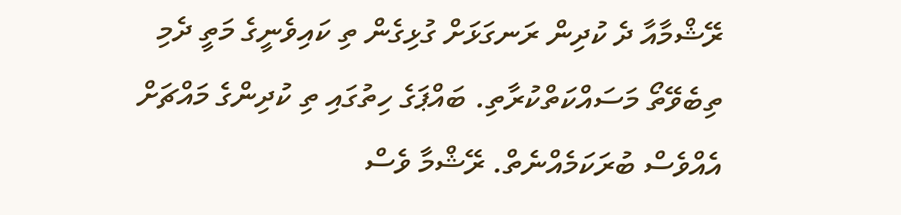ރޭޝްމާއާ ދެ ކުދިން ރަނގަޅަށް ގުޅިގެން ތި ކައިވެނީގެ މަތީ ދެމި ތިބެވޭތޯ މަސައްކަތްކުރާތި. ބައްޕަގެ ހިތުގައި ތި ކުދިންގެ މައްޗަށް އެއްވެސް ބުރަކަމެއްނެތް. ރޭޝްމާ ވެސް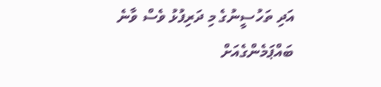އަދި ތަހުސީނުގެ މި ދަރިފުޅު ވެސް ވާނެ ބައްޕަމެންގެއަށް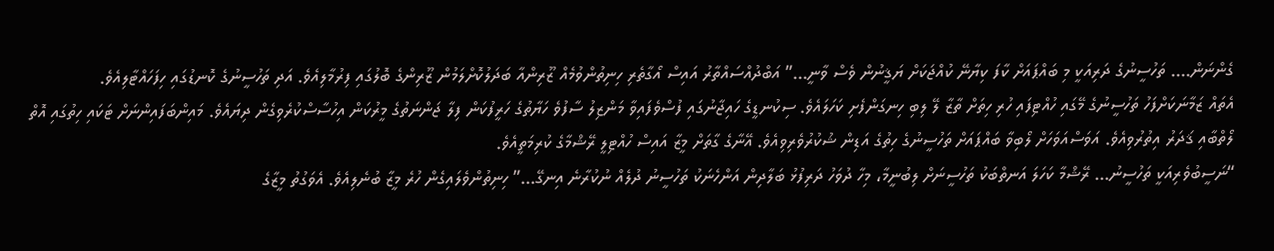ގެންނަން…. ތަހުސީނުގެ ދަރިއަކީ މި ބައްޕައަށް ކާފަ ކިޔާނޭ ކުއްޖަކަށް ޔަޤީނުން ވެސް ވާނީ…” އަބްދުއްސައްތާރު އައިސް އޯގާތެރި ހިނިތުންވުމެއް ޒޫރިންއާ ބަދަލުކޮށްލަމުން ޒޫރިންގެ ބޮލުގައި ފިރުމާލިއެވެ. އަދި ތަހުސީނުގެ ކޮނޑުގައި ހިފަހައްޓާލިއެވެ.
އެތައް ޒަމާނަކަށްފަހު ތަހުސީނުގެ މޭގައި ހުއްޓިފައި ހުރި ހިތަށް ތާޒާ ލޭ ލިބި ހިނގަންފެށި ކަހަލައެވެ. ސިކުނޑީގެ ހައިޖާނުގައި ފުސްވެފައިވާ މަންޒިލު ސާފުވެ ހަޔާތުގެ ހަރީފުކަން ފިލާ ޖަންނަތުގެ މީރުކަން އިހުސާސްކުރެވިގެން ދިޔައެވެ. މައިންބަފައިންނަށް ޓަކައި ހިތުގައި އޮތް ލޯތްބާއި ޤަދަރު އިތުރުވިއެވެ. އަވަސްއަވަހަށް ލޯބިވާ ބައްޕައަށް ތަހުސީނުގެ ހިތުގެ އަޑިން ޝުކުރުވެރިވިއެވެ. އޭނާގެ ގާތަށް މީޒާ އައިސް ހުއްޓިލީ ރޭޝްމާގެ ކުރިމަތީއެވެ.
“ނަސީބުވެރިއަކީ ތަހުސީނު… ރޭޝްމާ ކަހަލަ އަނތްބަކު ތަހުސީނަށް ލިބުނީމާ، މިހާ ދުވަހު ދަރިފުޅު ބަލާދިން އަންހެނަކު ތަހުސީނު ދުލެއް ނުކުރާނެ އިނގޭ…” ހިނިތުންވެލައިގެން ހުރެ މީޒާ ބުނެލިއެވެ. އެވަގުތު މީޒާގެ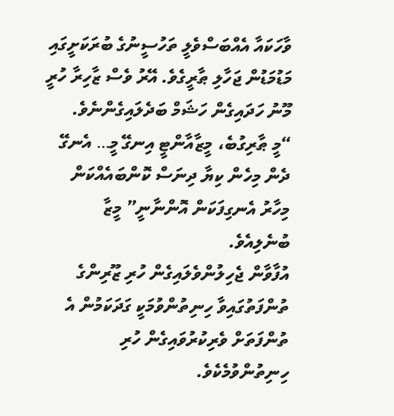ވާހަކައާ އެއްބަސްވެލީ ތަހުސީނުގެ ބުރަކަށީގައި މަޑުމަޑުން ޖަހާލި ޠާރީގެވެ. އޭރު ވެސް ޒާހިރާ ހުރީ މޫނު ހަދައިގެން ހަޝަމް ބަދެލައިގެންނެވެ.
“މީ ޠާރިގުބެ، މީޒާއާންޓީ އިނގޭ މީ… އެނގޭ ދެން މިހެން ކިޔާ ދިނަސް ކޮންބައެއްކަން މިހާރު އެނގިފަކަން އޮންނާނީ” މީޒާ ބުނެލިއެވެ.
އުފާވާން ޖެހިލުންވެލައިގެން ހުރި ޒޫރިންގެ ތުންފަތުގައިވާ ހިނިތުންވުމަކީ ގަދަކަމުން އެ ތުންފަތަށް ވެރިކުރުވައިގެން ހުރި ހިނިތުންވުމެކެވެ.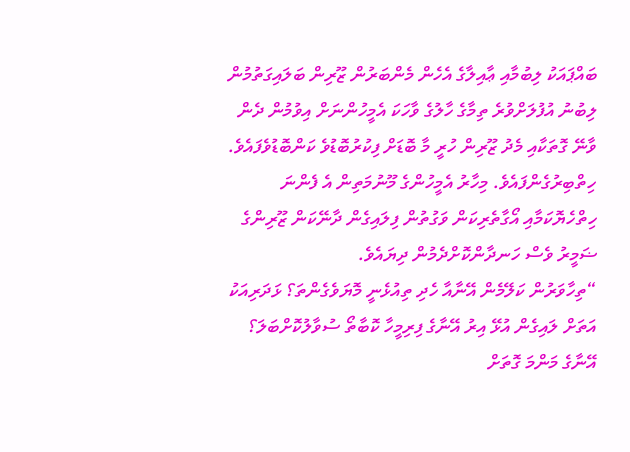ބައްޕައަކު ލިބުމާއި ޢާއިލާގެ އެހެން މެންބަރުން ޒޫރިން ބަލައިގަތުމުން ލިބުނު އުފުލަށްވުރެ ތިމާގެ ހާލުގެ ވާހަކަ އެމީހުންނަށް އިވުމުން ދެން ވާނޭ ގޮތަކާއި މެދު ޒޫރިން ހުރީ މާ ބޮޑަށް ފިކުރުބޮޑުވެ ކަންބޮޑުވެފައެވެ. ހިތްބިރުގެންފައެވެ. މިހާރު އެމީހުންގެ މޫނުމަތިން އެ ފެންނަ ހިތްހެޔޮކަމާއި އޯގާތެރިކަން ވަގުތުން ފިލައިގެން ދާނޭކަން ޒޫރިންގެ ޟަމީރު ވެސް ހަނދާންކޮށްދެމުން ދިޔައެވެ.
“ތިހާވަރުން ކަލޭމެން އޭނާއާ ހެދި ތިއުޅެނީ މޮޔަވެގެންތަ؟ ޅަދަރިއަކު އަތަށް ލައިގެން އުޅޭ އިރު އޭނާގެ ފިރިމީހާ ކޮބާތޯ ސުވާލުކޮށްބަލަ؟ އޭނާގެ މަންމަ ގޮތަށް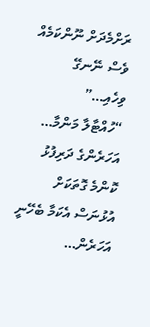ރަށްމެދަށް ނޫންކަމެއް ވެސް ނޭނގޭ ވިހެއި…”
“ހުއްޓާލާ މަންމާ… އަހަރެންގެ ދަރިފުޅު ކޮންމެ ގޮތަކަށް އުޅުނަސް އެކަމާ ބެހޭނީ އަހަރެން…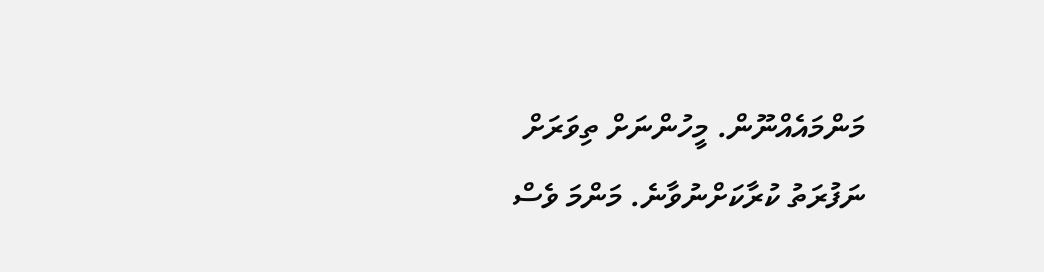މަންމައެއްނޫން. މީހުންނަށް ތިވަރަށް ނަފުރަތު ކުރާކަށްނުވާނެ. މަންމަ ވެސް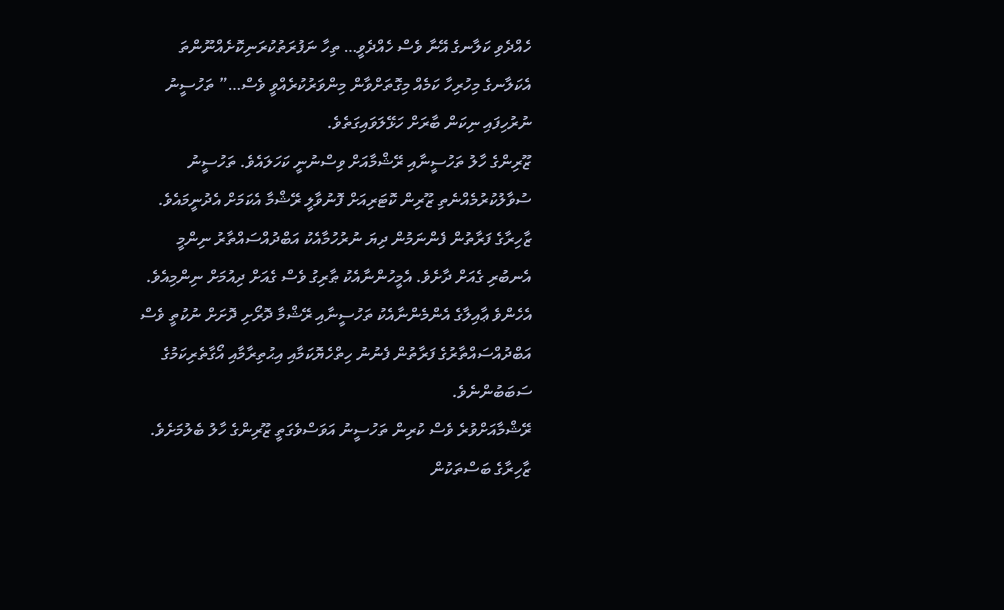ހެއްދެވި ކަލާނގެ އޭނާ ވެސް ހެއްދެވީ… ތިހާ ނަފުރަތުކުރަނިކޮށެއްނޫންތަ އެކަލާނގެ މިހުރިހާ ކަމެއް މިގޮތަށްވާން މިންވަރުކުރެއްވީ ވެސް…” ތަހުސީނު ނުރުހިފައި ނިކަން ބާރަށް ހަޅޭލަވައިގަތެވެ.
ޒޫރިންގެ ހާލު ތަހުސީނާއި ރޭޝްމާއަށް ވިސްނުނީ ކަހަލައެވެ. ތަހުސީނު ސުވާލުކުރުމެއްނެތި ޒޫރިން ކޮޓަރިއަށް ފޮނުވާލީ ރޭޝްމާ އެކަމަށް އެދުނީމައެވެ. ޒާހިރާގެ ފަރާތުން ފެންނަމުން ދިޔަ ނުރުހުމާއެކު އަބްދުއްސައްތާރު ނިންމީ އެނބުރި ގެއަށް ދާށެވެ. އެމީހުންނާއެކު ޠާރިގު ވެސް ގެއަށް ދިއުމަށް ނިންމިއެވެ. އެހެންވެ ޢާއިލާގެ އެންމެންނާއެކު ތަހުސީނާއި ރޭޝްމާ ދޮރޯށި ދޮށަށް ނުކުތީ ވެސް އަބްދުއްސައްތާރުގެ ފަރާތުން ފެނުނު ހިތްހެޔޮކަމާއި އިޙުތިރާމާއި އޯގާތެރިކަމުގެ ސަބަބުންނެވެ.
ރޭޝްމާއަށްވުރެ ވެސް ކުރިން ތަހުސީނު އަވަސްވެގަތީ ޒޫރިންގެ ހާލު ބެލުމަށެވެ. ޒާހިރާގެ ބަސްތަކުން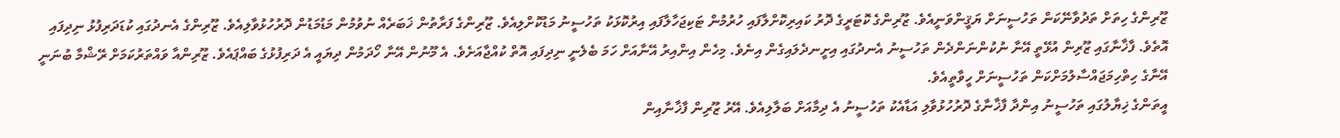ޒޫރިންގެ ހިތަށް ތަދުވާނޭކަން ތަހުސީނަށް ޔަޤީންވަނީއެވެ. ޒޫރިންގެ ކޮޓަރީގެ ދޮރު ކައިރިކޮށްލާފައި ހުރުމުން ޓަކިޖަހާލާފައި އިރުކޮޅަކު ތަހުސީނު މަޑުކޮށްލިއެވެ. ޒޫރިންގެ ފަރާތުން ޚަބަރެއް ނުވުމުން މަޑުމަޑުން ދޮރުހުޅުވާލިއެވެ. ޒޫރިންގެ އެނދުގައި ކުޑަދަރިފުޅު ނިދިފައި އޮތެވެ. ފާޚާނާގައި ޒޫރިން އުޅޭތީ އޭނާ ނުކުންނަންދެން ތަހުސީނު އެނދުގައި އިށީނދެލައިގެން އިނެވެ. މިހެން އިންއިރު އޭނާއަށް ހަމަ ބެލެނީ ނިދިފައި އޮތް ކުއްޖާއަށެވެ. އެ މޫނުން އޭނާ ހޯދަމުން ދިޔައީ އެ ދަރިފުޅުގެ ބައްޕައެވެ. ޒޫރިންއާ ވައްތަރުކަމަށް ރޭޝްމާ ބުނަނީ އޭނާގެ ހިތްހިމަޖައްސާލުމަށްކަން ތަހުސީނަށް ހީވާތީއެވެ.
އީތަންގެ ޚިޔާލުގައި ތަހުސީނު އިންދާ ފާޚާނާގެ ދޮރުހުޅުވާލި އަޑާއެކު ތަހުސީނު އެ ދިމާއަށް ބަލާލިއެވެ. އޭރު ޒޫރިން ފާޚާނާއިން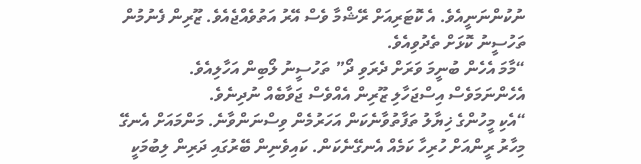ނުކުންނަނީއެވެ. އެ ކޮޓަރިއަށް ރޭޝްމާ ވެސް އޭރު އަތުވެއްޖެއެވެ. ޒޫރިން ފެނުމުން ތަހުސީނު ކޮޅަށް ތެދުވިއެވެ.
“މާމަ އެހެން ބުނީމަ ވަރަށް ދެރަވި ދޯ” ތަހުސީނު ލޯބިން އަހާލިއެވެ. އެހެންނަމަވެސް އިސްޖަހާލި ޒޫރިން އެއްވެސް ޖަވާބެއް ނުދިނެވެ.
“އެކި މީހުންގެ ޚިޔާލު ތަފާތުވާނެކަން އަހަރުމެން ވިސްނަންވާނެ. މަންމައަށް އެނގޭ މިހާރު ރީންއަށް ހުރިހާ ކަމެއް އެނގޭނެކަން. ކައިވެނިން ބޭރުގައި ދަރިން ލިބުމަކީ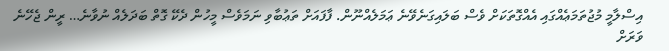އިސްލާމީ މުޖުތަމަޢެއްގައި އެއްގޮތަކަށް ވެސް ބަލައިގަނެވޭނެ ޢަމަލެއްނޫން. ފާފައަށް ތަޢުބާވި ނަމަވެސް މީހުން ދެކޭ ގޮތް ބަދަލެއް ނުވާނެ… ރީން ޖެހޭނެ ވަރަށް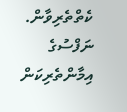ކެތްތެރިވާން. ނަފްސުގެ އިމާންތެރިކަން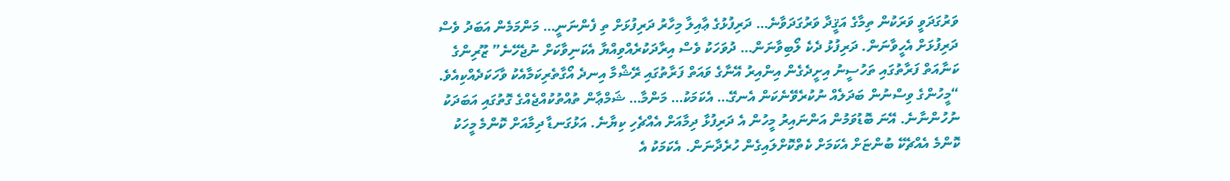ވަރުގަދަވީ ވަރަކުން ތިމާގެ އަޤީދާ ވަރުގަދަވާނެ… ދަރިފުޅުގެ ޢާއިލާ މިހާރު ދަރިފުޅަށް ތި ފެންނަނީ… މަންމަމެން އަބަދު ވެސް ދަރިފުޅަށް އެހީވާނަން. ދަރިފުޅު ދެކެ ލޯބިވާނަން… ދުވަހަކު ވެސް އިރާދަކުރެއްވިއްޔާ އެކަނިވާކަށް ނުޖެހޭނެ” ޒޫރިންގެ ކަނާއަތް ފަރާތުގައި ތަހުސީނު އިށީދެގެން އިންއިރު އޭނާގެ ވައަތް ފަރާތުގައި ރޭޝްމާ އިނދެ އޯގާތެރިކަމާއެކު ވާހަކަދެއްކިއެވެ.
“މީހުންގެ ވިސްނުން ބަދަލެއް ނުކުރެވޭނެކަން އެނގޭ… އެކަމަކު… މަންމާ… ޝަމްޢާން ތުއްތުކުއްޖެއްގެ ގޮތުގައި އަބަދަކު ނުހުންނާނެ. އޭނަ ބޮޑުވަމުން އަންނައިރު މީހުން އެ ދަރިފުޅާ ދިމާއަށް އެއްޗެހި ކިޔާނެ. އަޅުގަނޑާ ދިމާއަށް ކޮންމެ މީހަކު ކޮންމެ އެއްޗެކޭ ބުންޏަށް އެކަމަށް ކެތްކޮށްލައިގެން ހުރެދާނަން. އެކަމަކު އެ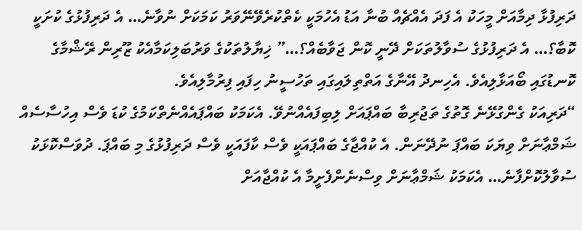ދަރިފުޅާ ދިމާއަށް މީހަކު އެ ފަދަ އެއްޗެއް ބުނާ އަޑު އެހުމަކީ ކެތްކުރެވޭނޭވަރު ކަމަކަށް ނުވާނެ… އެ ދަރިފުޅުގެ ކުށަކީ ކޮބާ؟… އެ ދަރިފުޅުގެ ސުވާލުތަކަށް ދޭނީ ކޮން ޖަވާބެއް؟…” ޚިޔާލުތަކުގެ ވަރުބަލިކަމާއެކު ޒޫރިން ރޭޝްމާގެ ކޮނޑުގައި ބޯއަޅާލިއެވެ. އެހިނދު އޭނާގެ އަތްތިލައިގައި ތަހުސީނު ހިފައި ފިރުމާލިއެވެ.
“ދަރިއަކު ގެންގުޅޭނެ ގޮތުގެ ތަޖުރިބާ ބައްޕައަށް ލިބިފައެއްނުވޭ. އެކަމަކު ބައްޕައެއްނެތްކަމުގެ ކުޑަ ވެސް އިހުސާސެއް ޝަމްޢާނަށް ވިޔަކަ ބައްޕަ ނުދޭނަން. އެ ކުއްޖާގެ ބައްޕައަކީ ވެސް ކާފައަކީ ވެސް ދަރިފުޅުގެ މި ބައްޕަ. ދުވަސްކޮޅަކު ސުވާލުކޮށްފާނެ… އެކަމަކު ޝަމްޢާނަށް ވިސްނެންފެށީމާ އެ ކުއްޖާއަށް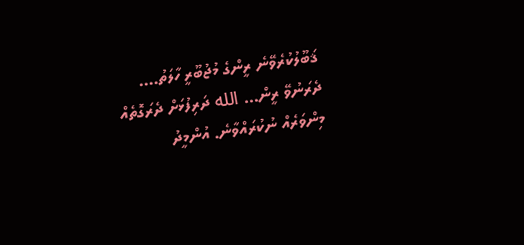ޤަބޫލުކުރެވޭނެ ރީންގެ މުޖުބޫރީ ހާލަތު…. ދެރަނުވޭ ރީން… الله ދަރިފުޅަށް ދެރަގޮތެއް މިންވަރެއް ނުކުރައްވާނެ. އުންމީދު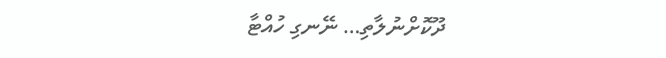ދޫކޮށްނުލާތި… ނޭނގި ހުއްޓާ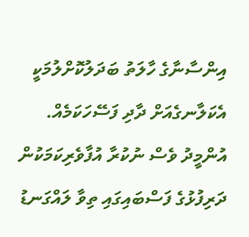އިންސާނާގެ ހާލަތު ބަދަލުކޮށްލުމަކީ އެކަލާނގެއަށް ދާދި ފަސޭހަކަމެއް. އުންމީދު ވެސް ނުކުރާ އުފާވެރިކަމަކުން ދަރިފުޅުގެ ފަސްބައިގައި ތިވާ ލައްގަނޑު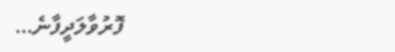ފޮރުވާލަދީފާނެ…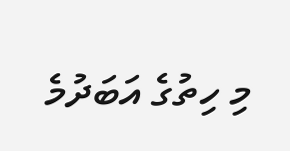މި ހިތުގެ އަބަދުމެ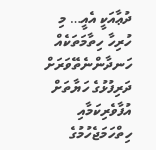ދުޢާއަކީ އެއީ… މި ހުރިހާ ހިތާމަތަކެއް ހަނދާންނެތޭވަރަށް ދަރިފުޅުގެ ހަޔާތަށް އުފާވެރިކަމާއި ހިތްހަމަޖެހުމުގެ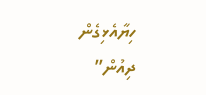ހިޔާއެޅިގެން ދިއުން”